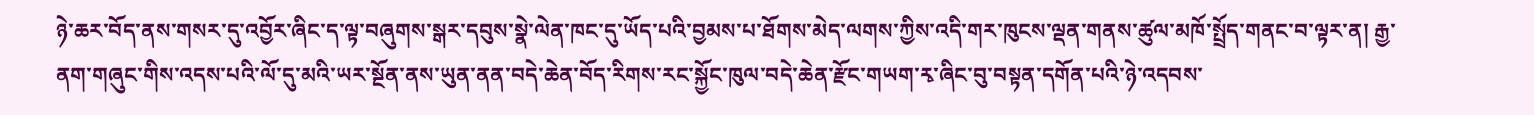ཉེ་ཆར་བོད་ནས་གསར་དུ་འབྱོར་ཞིང་ད་ལྟ་བཞུགས་སྒར་དབུས་སྣེ་ལེན་ཁང་དུ་ཡོད་པའི་བྱམས་པ་ཐོགས་མེད་ལགས་ཀྱིས་འདི་གར་ཁུངས་ལྡན་གནས་ཚུལ་མཁོ་སྤྲོད་གནང་བ་ལྟར་ན། རྒྱ་ནག་གཞུང་གིས་འདས་པའི་ལོ་དུ་མའི་ཡར་སྔོན་ནས་ཡུན་ནན་བདེ་ཆེན་བོད་རིགས་རང་སྐྱོང་ཁུལ་བདེ་ཆེན་རྫོང་གཡག་རྭ་ཞིང་བུ་བསྟན་དགོན་པའི་ཉེ་འདབས་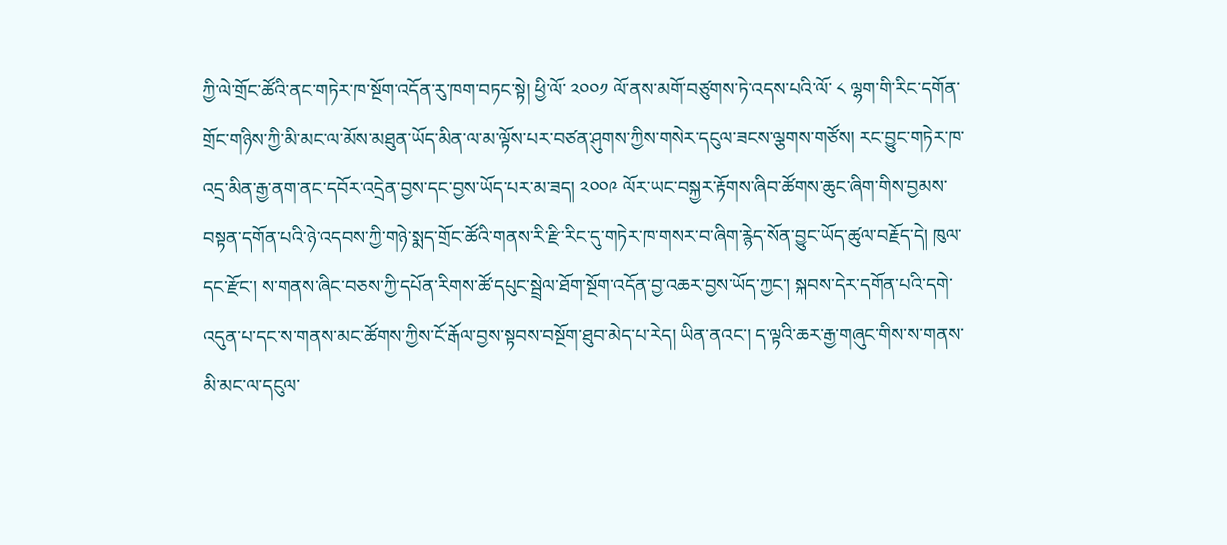ཀྱི་ལེ་གྲོང་ཚོའི་ནང་གཏེར་ཁ་སྔོག་འདོན་རུ་ཁག་བཏང་སྟེ། ཕྱི་ལོ་ ༢༠༠༡ ལོ་ནས་མགོ་བཙུགས་ཏེ་འདས་པའི་ལོ་ ༨ ལྷག་གི་རིང་དགོན་གྲོང་གཉིས་ཀྱི་མི་མང་ལ་མོས་མཐུན་ཡོད་མིན་ལ་མ་ལྟོས་པར་བཙན་ཤུགས་ཀྱིས་གསེར་དངུལ་ཟངས་ལྕགས་གཙོས། རང་བྱུང་གཏེར་ཁ་འདྲ་མིན་རྒྱ་ནག་ནང་དབོར་འདྲེན་བྱས་དང་བྱས་ཡོད་པར་མ་ཟད། ༢༠༠༩ ལོར་ཡང་བསྐྱར་རྟོགས་ཞིབ་ཚོགས་ཆུང་ཞིག་གིས་བྱམས་བསྟན་དགོན་པའི་ཉེ་འདབས་ཀྱི་གཉེ་སྨད་གྲོང་ཚོའི་གནས་རི་རྫི་རིང་དུ་གཏེར་ཁ་གསར་བ་ཞིག་རྙེད་སོན་བྱུང་ཡོད་ཚུལ་བརྗོད་དེ། ཁུལ་དང་རྫོང་། ས་གནས་ཞིང་བཅས་ཀྱི་དཔོན་རིགས་ཚོ་དཔུང་སྦྲེལ་ཐོག་སྔོག་འདོན་བྱ་འཆར་བྱས་ཡོད་ཀྱང་། སྐབས་དེར་དགོན་པའི་དགེ་འདུན་པ་དང་ས་གནས་མང་ཚོགས་ཀྱིས་ངོ་རྒོལ་བྱས་སྟབས་བསྔོག་ཐུབ་མེད་པ་རེད། ཡིན་ནའང་། ད་ལྟའི་ཆར་རྒྱ་གཞུང་གིས་ས་གནས་མི་མང་ལ་དངུལ་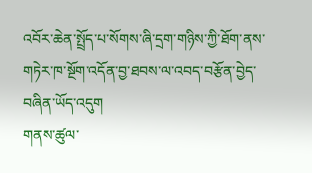འབོར་ཆེན་སྤྲོད་པ་སོགས་ཞི་དྲག་གཉིས་ཀྱི་ཐོག་ནས་གཏེར་ཁ་སྔོག་འདོན་བྱ་ཐབས་ལ་འབད་བརྩོན་བྱེད་བཞིན་ཡོད་འདུག
གནས་ཚུལ་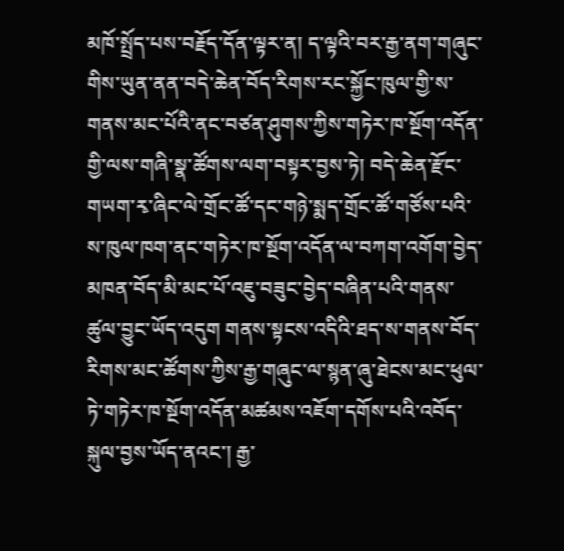མཁོ་སྤྲོད་པས་བརྗོད་དོན་ལྟར་ན། ད་ལྟའི་བར་རྒྱ་ནག་གཞུང་གིས་ཡུན་ནན་བདེ་ཆེན་བོད་རིགས་རང་སྐྱོང་ཁུལ་གྱི་ས་གནས་མང་པོའི་ནང་བཙན་ཤུགས་ཀྱིས་གཏེར་ཁ་སྔོག་འདོན་གྱི་ལས་གཞི་སྣ་ཚོགས་ལག་བསྟར་བྱས་ཏེ། བདེ་ཆེན་རྫོང་གཡག་རྭ་ཞིང་ལེ་གྲོང་ཚོ་དང་གཉེ་སྨད་གྲོང་ཚོ་གཙོས་པའི་ས་ཁུལ་ཁག་ནང་གཏེར་ཁ་སྔོག་འདོན་ལ་བཀག་འགོག་བྱེད་མཁན་བོད་མི་མང་པོ་འཇུ་བཟུང་བྱེད་བཞིན་པའི་གནས་ཚུལ་བྱུང་ཡོད་འདུག གནས་སྟངས་འདིའི་ཐད་ས་གནས་བོད་རིགས་མང་ཚོགས་ཀྱིས་རྒྱ་གཞུང་ལ་སྙན་ཞུ་ཐེངས་མང་ཕུལ་ཏེ་གཏེར་ཁ་སྔོག་འདོན་མཚམས་འཇོག་དགོས་པའི་འབོད་སྐུལ་བྱས་ཡོད་ནའང་། རྒྱ་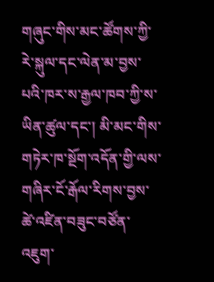གཞུང་གིས་མང་ཚོགས་ཀྱི་རེ་སྐུལ་དང་ལེན་མ་བྱས་པའི་ཁར་ས་རྒྱལ་ཁབ་ཀྱི་ས་ཡིན་ཚུལ་དང་། མི་མང་གིས་གཏེར་ཁ་སྔོག་འདོན་གྱི་ལས་གཞིར་ངོ་རྒོལ་རིགས་བྱས་ཚེ་འཛིན་བཟུང་བཙོན་འཇུག་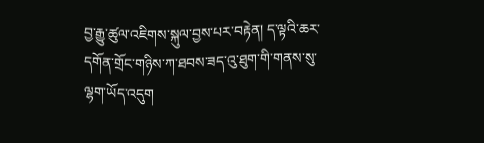བྱ་རྒྱུ་ཚུལ་འཇིགས་སྐུལ་བྱས་པར་བརྟེན། ད་ལྟའི་ཆར་དགོན་གྲོང་གཉིས་ཀ་ཐབས་ཟད་འུ་ཐུག་གི་གནས་སུ་ལྷག་ཡོད་འདུག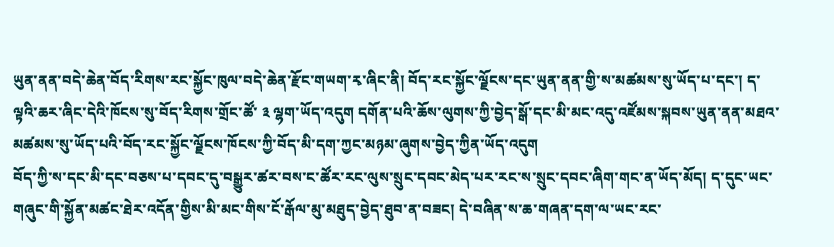ཡུན་ནན་བདེ་ཆེན་བོད་རིགས་རང་སྐྱོང་ཁུལ་བདེ་ཆེན་རྫོང་གཡག་རྭ་ཞིང་ནི། བོད་རང་སྐྱོང་ལྗོངས་དང་ཡུན་ནན་གྱི་ས་མཚམས་སུ་ཡོད་པ་དང་། ད་ལྟའི་ཆར་ཞིང་དེའི་ཁོངས་སུ་བོད་རིགས་གྲོང་ཚོ་ ༣ ལྷག་ཡོད་འདུག དགོན་པའི་ཆོས་ལུགས་ཀྱི་བྱེད་སྒོ་དང་མི་མང་འདུ་འཛོམས་སྐབས་ཡུན་ནན་མཐའ་མཚམས་སུ་ཡོད་པའི་བོད་རང་སྐྱོང་ལྗོངས་ཁོངས་ཀྱི་བོད་མི་དག་ཀྱང་མཉམ་ཞུགས་བྱེད་ཀྱིན་ཡོད་འདུག
བོད་ཀྱི་ས་དང་མི་དང་བཅས་པ་དབང་དུ་བསྒྱུར་ཚར་བས་ང་ཚོར་རང་ལུས་སྲུང་དབང་མེད་པར་རང་ས་སྲུང་དབང་ཞིག་གང་ན་ཡོད་མོད། ད་དུང་ཡང་གཞུང་གི་སྐྱོན་མཚང་ཐེར་འདོན་གྱིས་མི་མང་གིས་ངོ་རྒོལ་མུ་མཐུད་བྱེད་ཐུབ་ན་བཟང། དེ་བཞིན་ས་ཆ་གཞན་དག་ལ་ཡང་རང་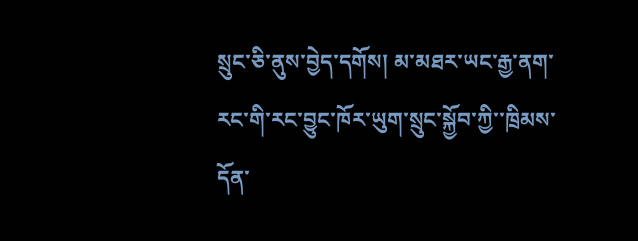སྲུང་ཅི་ནུས་བྱེད་དགོས། མ་མཐར་ཡང་རྒྱ་ནག་རང་གི་རང་བྱུང་ཁོར་ཡུག་སྲུང་སྐྱོབ་ཀྱི་་ཁྲིམས་དོན་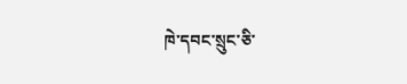ཁེ་དབང་སྲུང་ཅི་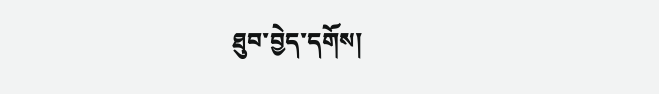ཐུབ་བྱེད་དགོས།